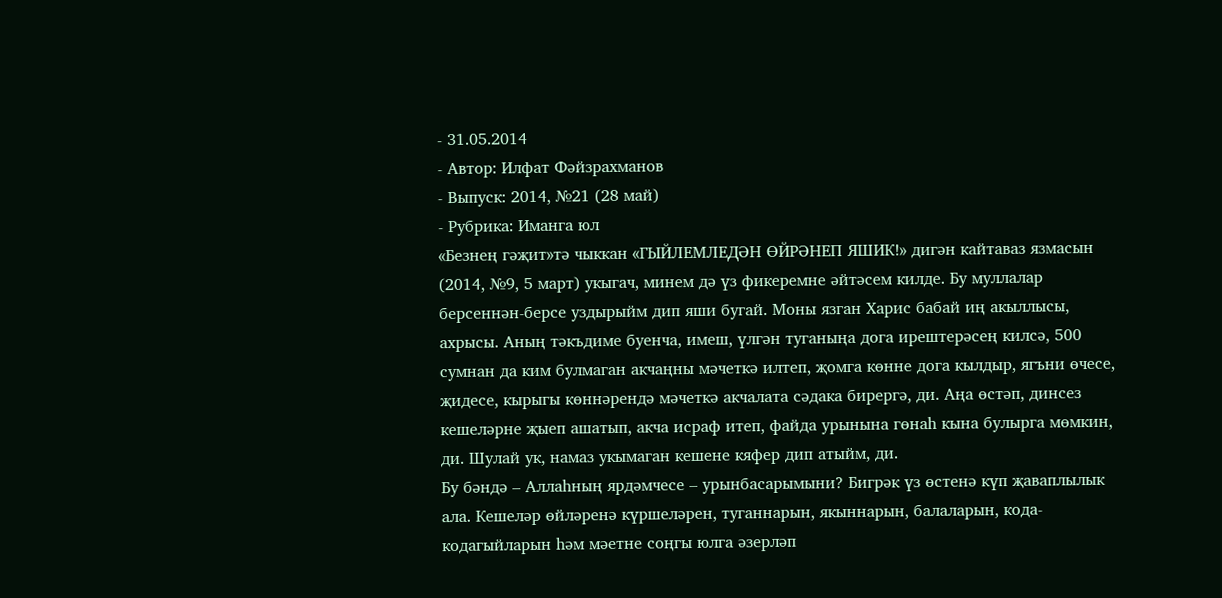- 31.05.2014
- Автор: Илфат Фәйзрахманов
- Выпуск: 2014, №21 (28 май)
- Рубрика: Иманга юл
«Безнең гәҗит»тә чыккан «ГЫЙЛЕМЛЕДӘН ӨЙРӘНЕП ЯШИК!» дигән кайтаваз язмасын (2014, №9, 5 март) укыгач, минем дә үз фикеремне әйтәсем килде. Бу муллалар берсеннән-берсе уздырыйм дип яши бугай. Моны язган Харис бабай иң акыллысы, ахрысы. Аның тәкъдиме буенча, имеш, үлгән туганыңа дога ирештерәсең килсә, 500 сумнан да ким булмаган акчаңны мәчеткә илтеп, җомга көнне дога кылдыр, ягъни өчесе, җидесе, кырыгы көннәрендә мәчеткә акчалата сәдака бирергә, ди. Аңа өстәп, динсез кешеләрне җыеп ашатып, акча исраф итеп, файда урынына гөнаһ кына булырга мөмкин, ди. Шулай ук, намаз укымаган кешене кяфер дип атыйм, ди.
Бу бәндә – Аллаһның ярдәмчесе – урынбасарымыни? Бигрәк үз өстенә күп җаваплылык ала. Кешеләр өйләренә күршеләрен, туганнарын, якыннарын, балаларын, кода-кодагыйларын һәм мәетне соңгы юлга әзерләп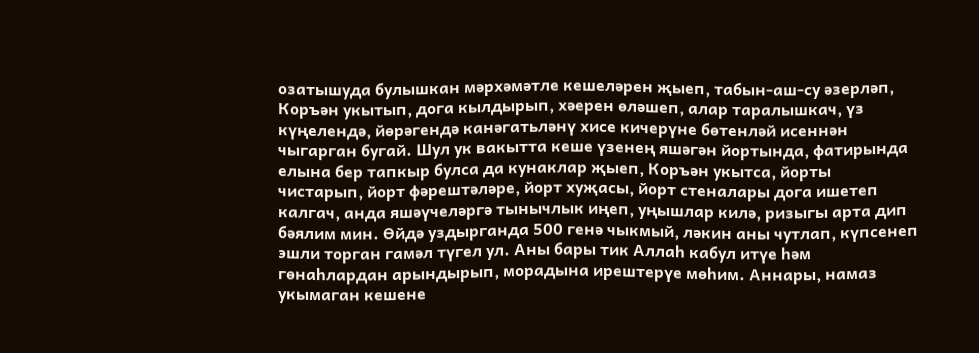озатышуда булышкан мәрхәмәтле кешеләрен җыеп, табын-аш-су әзерләп, Коръән укытып, дога кылдырып, хәерен өләшеп, алар таралышкач, үз күңелендә, йөрәгендә канәгатьләнү хисе кичерүне бөтенләй исеннән чыгарган бугай. Шул ук вакытта кеше үзенең яшәгән йортында, фатирында елына бер тапкыр булса да кунаклар җыеп, Коръән укытса, йорты чистарып, йорт фәрештәләре, йорт хуҗасы, йорт стеналары дога ишетеп калгач, анда яшәүчеләргә тынычлык иңеп, уңышлар килә, ризыгы арта дип бәялим мин. Өйдә уздырганда 500 генә чыкмый, ләкин аны чутлап, күпсенеп эшли торган гамәл түгел ул. Аны бары тик Аллаһ кабул итүе һәм гөнаһлардан арындырып, морадына ирештерүе мөһим. Аннары, намаз укымаган кешене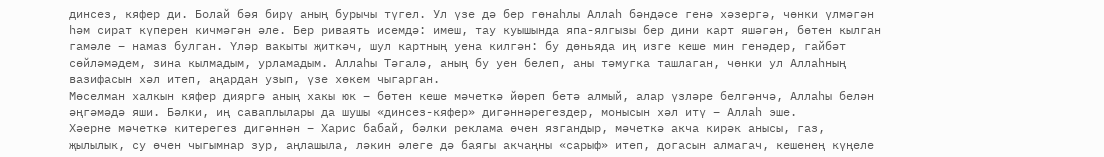динсез, кяфер ди. Болай бәя бирү аның бурычы түгел. Ул үзе дә бер гөнаһлы Аллаһ бәндәсе генә хәзергә, чөнки үлмәгән һәм сират күперен кичмәгән әле. Бер риваять исемдә: имеш, тау куышында япа-ялгызы бер дини карт яшәгән, бөтен кылган гамәле – намаз булган. Үләр вакыты җиткәч, шул картның уена килгән: бу дөньяда иң изге кеше мин генәдер, гайбәт сөйләмәдем, зина кылмадым, урламадым. Аллаһы Тәгалә, аның бу уен белеп, аны тәмугка ташлаган, чөнки ул Аллаһның вазифасын хәл итеп, аңардан узып, үзе хөкем чыгарган.
Мөселман халкын кяфер дияргә аның хакы юк – бөтен кеше мәчеткә йөреп бетә алмый, алар үзләре белгәнчә, Аллаһы белән әңгәмәдә яши. Бәлки, иң саваплылары да шушы «динсез-кяфер» дигәннәрегездер, монысын хәл итү – Аллаһ эше.
Хәерне мәчеткә китерегез дигәннән – Харис бабай, бәлки реклама өчен язгандыр, мәчеткә акча кирәк анысы, газ, җылылык, су өчен чыгымнар зур, аңлашыла, ләкин әлеге дә баягы акчаңны «сарыф» итеп, догасын алмагач, кешенең күңеле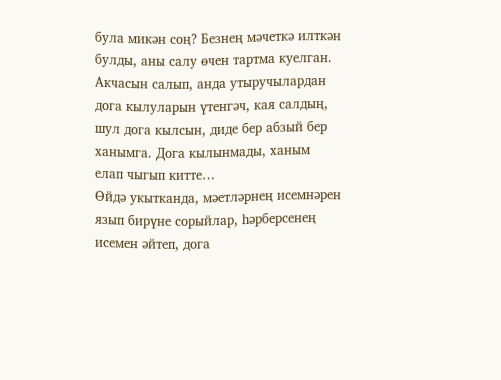була микән соң? Безнең мәчеткә илткән булды, аны салу өчен тартма куелган. Акчасын салып, анда утыручылардан дога кылуларын үтенгәч, кая салдың, шул дога кылсын, диде бер абзый бер ханымга. Дога кылынмады, ханым елап чыгып китте…
Өйдә укытканда, мәетләрнең исемнәрен язып бирүне сорыйлар, һәрберсенең исемен әйтеп, дога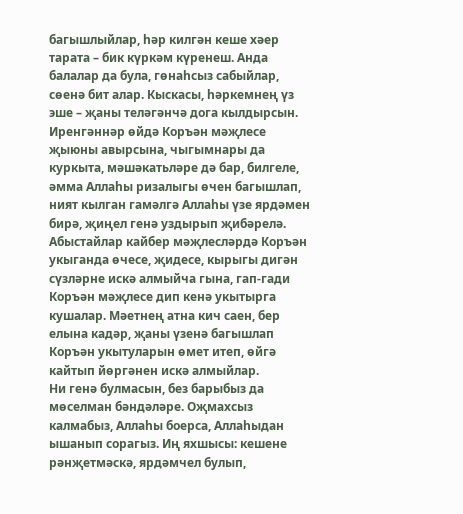багышлыйлар, һәр килгән кеше хәер тарата – бик күркәм күренеш. Анда балалар да була, гөнаһсыз сабыйлар, сөенә бит алар. Кыскасы, һәркемнең үз эше – җаны теләгәнчә дога кылдырсын.
Иренгәннәр өйдә Коръән мәҗлесе җыюны авырсына, чыгымнары да куркыта, мәшәкатьләре дә бар, билгеле, әмма Аллаһы ризалыгы өчен багышлап, ният кылган гамәлгә Аллаһы үзе ярдәмен бирә, җиңел генә уздырып җибәрелә. Абыстайлар кайбер мәҗлесләрдә Коръән укыганда өчесе, җидесе, кырыгы дигән сүзләрне искә алмыйча гына, гап-гади Коръән мәҗлесе дип кенә укытырга кушалар. Мәетнең атна кич саен, бер елына кадәр, җаны үзенә багышлап Коръән укытуларын өмет итеп, өйгә кайтып йөргәнен искә алмыйлар.
Ни генә булмасын, без барыбыз да мөселман бәндәләре. Оҗмахсыз калмабыз, Аллаһы боерса, Аллаһыдан ышанып сорагыз. Иң яхшысы: кешене рәнҗетмәскә, ярдәмчел булып,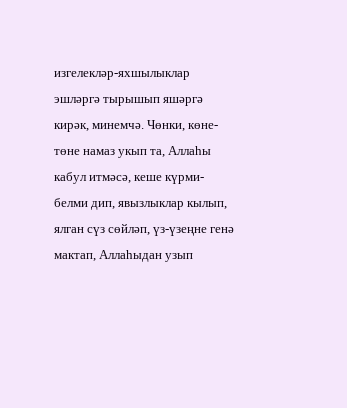изгелекләр-яхшылыклар эшләргә тырышып яшәргә кирәк, минемчә. Чөнки, көне-төне намаз укып та, Аллаһы кабул итмәсә, кеше күрми-белми дип, явызлыклар кылып, ялган сүз сөйләп, үз-үзеңне генә мактап, Аллаһыдан узып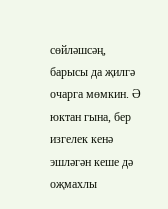сөйләшсәң, барысы да җилгә очарга мөмкин. Ә юктан гына, бер изгелек кенә эшләгән кеше дә оҗмахлы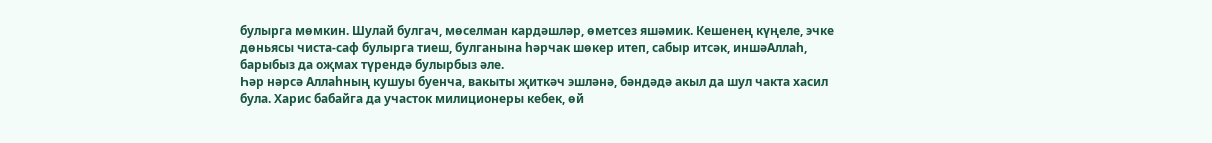булырга мөмкин. Шулай булгач, мөселман кардәшләр, өметсез яшәмик. Кешенең күңеле, эчке дөньясы чиста-саф булырга тиеш, булганына һәрчак шөкер итеп, сабыр итсәк, иншәАллаһ, барыбыз да оҗмах түрендә булырбыз әле.
Һәр нәрсә Аллаһның кушуы буенча, вакыты җиткәч эшләнә, бәндәдә акыл да шул чакта хасил була. Харис бабайга да участок милиционеры кебек, өй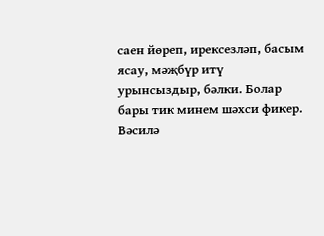саен йөреп, ирексезләп, басым ясау, мәҗбүр итү урынсыздыр, бәлки. Болар бары тик минем шәхси фикер.
Вәсилә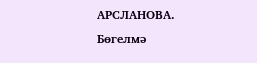АРСЛАНОВА.
Бөгелмә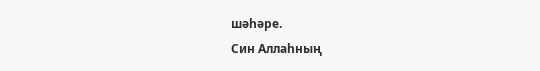шәһәре.
Син Аллаһның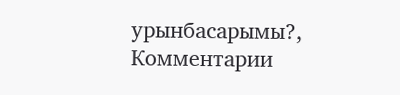урынбасарымы?,
Комментарии